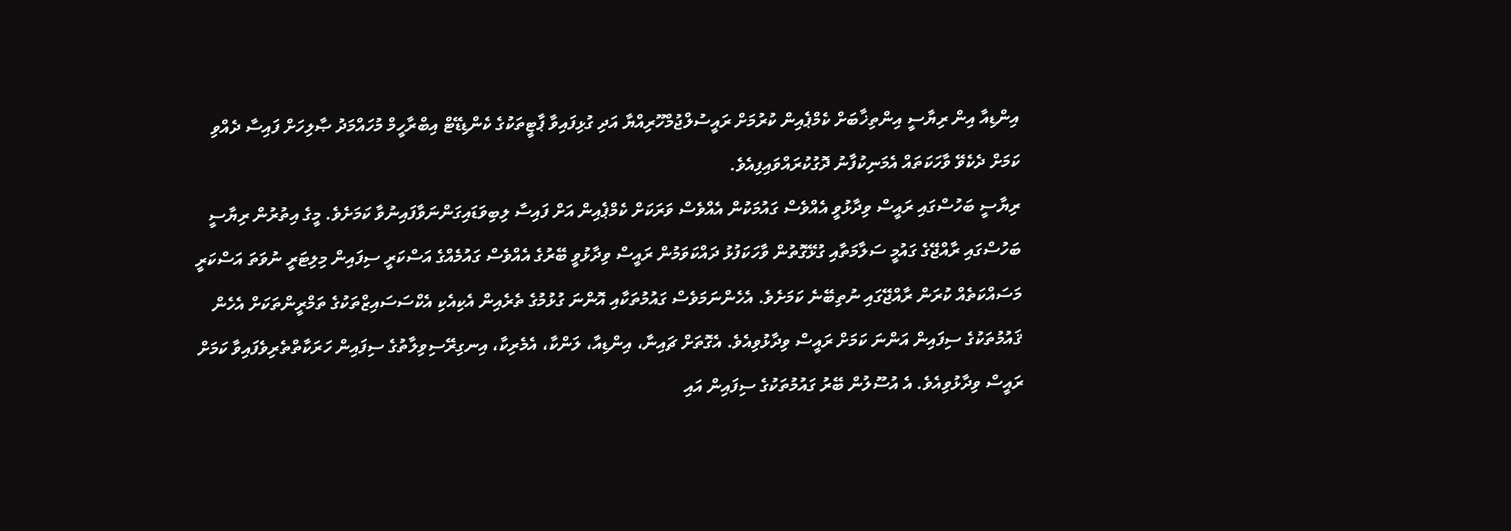އިންޑިއާ އިން ރިޔާސީ އިންތިޚާބަށް ކެމްޕެއިން ކުރުމަށް ރައީސުލްޖުމްހޫރިއްޔާ އަދި ގުޅިފައިވާ ޕާޓީތަކުގެ ކެންޑިޑޭޓް އިބްރާހީމް މުހައްމަދު ޞާލިހަށް ފައިސާ ދެއްވި ކަމަށް ދެކެވޭ ވާހަކަތައް އެމަނިކުފާނު ދޮގުކުރައްވައިފިއެވެ.
ރިޔާސީ ބަހުސްގައި ރައީސް ވިދާޅުވީ އެއްވެސް ގައުމަކުން އެއްވެސް ވަރަކަށް ކެމްޕެއިން އަށް ފައިސާ ލިބިވަޑައިގަންނަވާފައިނުވާ ކަމަށެވެ. މީގެ އިތުރުން ރިޔާސީ ބަހުސްގައި ރާއްޖޭގެ ގައުމީ ސަލާމަތާއި ގުޅޭގޮތުން ވާހަކަފުޅު ދައްކަވަމުން ރައީސް ވިދާޅުވީ ބޭރުގެ އެއްވެސް ގައުމެއްގެ އަސްކަރީ ސިފައިން މިލިޓަރީ ނުވަތަ އަސްކަރީ މަސައްކަތެއް ކުރަން ރާއްޖޭގައި ނުތިބޭނެ ކަމަށެވެ. އެހެންނަމަވެސް ގައުމުތަކާއި އޮންނަ ގުޅުމުގެ ތެރެއިން އެކިއެކި އެކްސަސައިޒްތަކުގެ ތަމްރީންތަކަށް އެހެން ޤައުމުތަކުގެ ސިފައިން އަންނަ ކަމަށް ރައީސް ވިދާޅުވިއެވެ. އެގޮތަށް ޗައިނާ، އިންޑިއާ، ލަންކާ، އެމެރިކާ، އިނގިރޭސިވިލާތުގެ ސިފައިން ހަރަކާތްތެރިވެފައިވާ ކަމަށް ރައީސް ވިދާޅުވިއެވެ. އެ އުސޫލުން ބޭރު ގައުމުތަކުގެ ސިފައިން އައި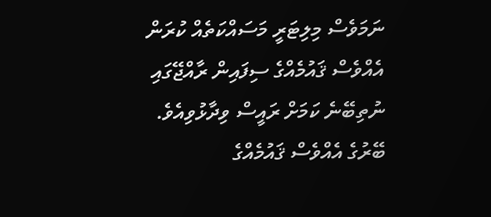ނަމަވެސް މިލިޓަރީ މަސައްކަތެއް ކުރަން އެއްވެސް ޤައުމެއްގެ ސިފައިން ރާއްޖޭގައި ނުތިބޭނެ ކަމަށް ރައީސް ވިދާޅުވިއެވެ.
ބޭރުގެ އެއްވެސް ޤައުމެއްގެ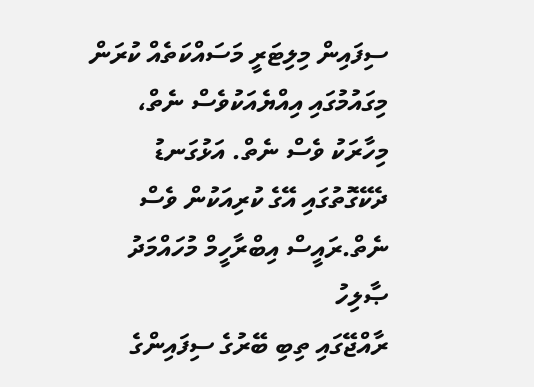ސިފައިން މިލިޓަރީ މަސައްކަތެއް ކުރަން މިގައުމުގައި އިއްޔެއަކުވެސް ނެތް، މިހާރަކު ވެސް ނެތް. އަޅުގަނޑު ދެކޭގޮތުގައި އޭގެ ކުރިއަކުން ވެސް ނެތް.ރައީސް އިބްރާހީމް މުހައްމަދު ޞާލިހު
ރާއްޖޭގައި ތިބި ބޭރުގެ ސިފައިންގެ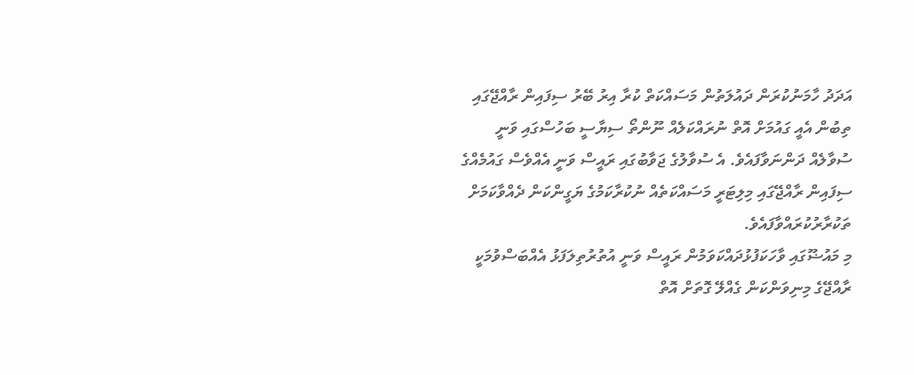އަދަދު ހާމަނުކުރަން ދައުލަތުން މަސައްކަތް ކުރާ އިރު ބޭރު ސިފައިން ރާއްޖޭގައި ތިބުން އެއީ ގައުމަށް އޮތް ނުރައްކަލެއް ނޫންތޯ ސިޔާސީ ބަހުސްގައި ވަނީ ސުވާލެއް ދަންނަވާފައެވެ. އެ ސުވާލުގެ ޖަވާބުގައި ރައީސް ވަނީ އެއްވެސް ގައުމެއްގެ ސިފައިން ރާއްޖޭގައި މިލިޓަރީ މަސައްކަތެއް ނުކުރާކަމުގެ ޔަގީންކަން ދެއްވާކަމަށް ތަކުރާރުކުރައްވާފައެވެ.
މި މައުޟޫގައި ވާހަކަފުޅުދައްކަވަމުން ރައީސް ވަނީ އުތުރުތިލަފަޅު އެއްބަސްވުމަކީ ރާއްޖޭގެ މިނިވަންކަން ގެއްލޭ ގޮތަށް އޮތް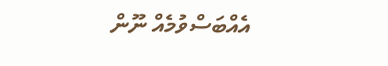އެއްބަސްވުމެއް ނޫން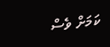ކަމަށް ވެސް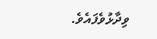ވިދާޅުވެފައެވެ.